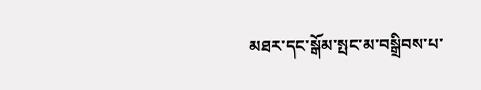མཐར་དང་སྒོམ་སྤང་མ་བསྒྲིབས་པ་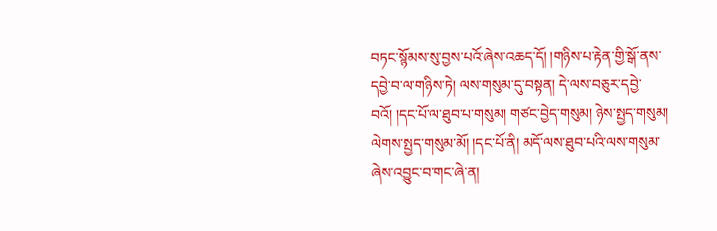བཏང་སྙོམས་སུ་བྱས་པའོ་ཞེས་འཆད་དོ། །གཉིས་པ་རྟེན་གྱི་སྒོ་ནས་དབྱེ་བ་ལ་གཉིས་ཏེ། ལས་གསུམ་དུ་བསྟན། དེ་ལས་བཅུར་དབྱེ་བའོ། །དང་པོ་ལ་ཐུབ་པ་གསུམ། གཙང་བྱེད་གསུམ། ཉེས་སྤྱད་གསུམ། ལེགས་སྤྱད་གསུམ་མོ། །དང་པོ་ནི། མདོ་ལས་ཐུབ་པའི་ལས་གསུམ་ཞེས་འབྱུང་བ་གང་ཞེ་ན།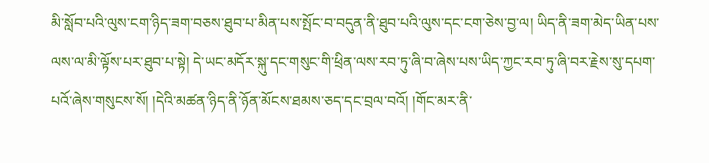མི་སློབ་པའི་ལུས་ངག་ཉིད་ཟག་བཅས་ཐུབ་པ་མིན་པས་སྤོང་བ་བདུན་ནི་ཐུབ་པའི་ལུས་དང་ངག་ཅེས་བྱ་ལ། ཡིད་ནི་ཟག་མེད་ཡིན་པས་ལས་ལ་མི་ལྟོས་པར་ཐུབ་པ་སྟེ། དེ་ཡང་མདོར་སྐུ་དང་གསུང་གི་ཕྲིན་ལས་རབ་ཏུ་ཞི་བ་ཞེས་པས་ཡིད་ཀྱང་རབ་ཏུ་ཞི་བར་རྗེས་སུ་དཔག་པའོ་ཞེས་གསུངས་སོ། །དེའི་མཚན་ཉིད་ནི་ཉོན་མོངས་ཐམས་ཅད་དང་བྲལ་བའོ། །གོང་མར་ནི་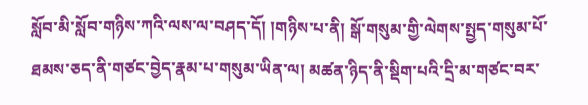སློབ་མི་སློབ་གཉིས་ཀའི་ལས་ལ་བཤད་དོ། །གཉིས་པ་ནི། སྒོ་གསུམ་གྱི་ལེགས་སྤྱད་གསུམ་པོ་ཐམས་ཅད་ནི་གཙང་བྱེད་རྣམ་པ་གསུམ་ཡིན་ལ། མཚན་ཉིད་ནི་སྡིག་པའི་དྲི་མ་གཙང་བར་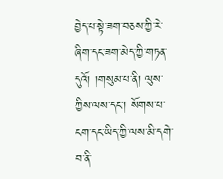བྱེད་པ་སྟེ་ཟག་བཅས་ཀྱི་རེ་ཞིག་དང་ཟག་མེད་ཀྱི་གཏན་དུའོ། །གསུམ་པ་ནི། ལུས་ཀྱིས་ལས་དང་། སོགས་པ་ངག་དང་ཡིད་ཀྱི་ལས་མི་དགེ་བ་ནི་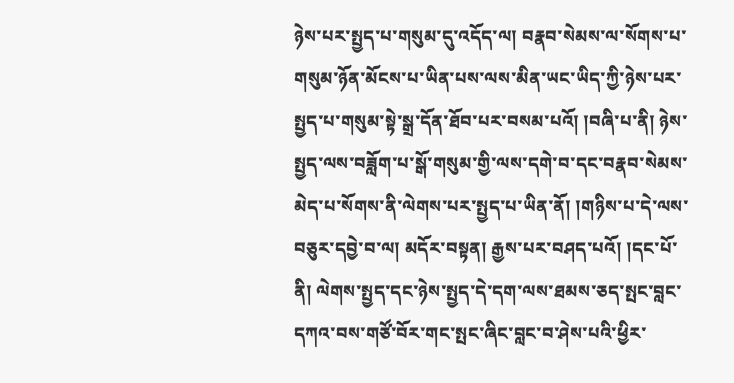ཉེས་པར་སྤྱད་པ་གསུམ་དུ་འདོད་ལ། བརྣབ་སེམས་ལ་སོགས་པ་གསུམ་ཉོན་མོངས་པ་ཡིན་པས་ལས་མིན་ཡང་ཡིད་ཀྱི་ཉེས་པར་སྤྱད་པ་གསུམ་སྟེ་སྒྲ་དོན་ཐོབ་པར་བསམ་པའོ། །བཞི་པ་ནི། ཉེས་སྤྱད་ལས་བཟློག་པ་སྒོ་གསུམ་གྱི་ལས་དགེ་བ་དང་བརྣབ་སེམས་མེད་པ་སོགས་ནི་ལེགས་པར་སྤྱད་པ་ཡིན་ནོ། །གཉིས་པ་དེ་ལས་བཅུར་དབྱེ་བ་ལ། མདོར་བསྟན། རྒྱས་པར་བཤད་པའོ། །དང་པོ་ནི། ལེགས་སྤྱད་དང་ཉེས་སྤྱད་དེ་དག་ལས་ཐམས་ཅད་སྤང་བླང་དཀའ་བས་གཙོ་བོར་གང་སྤང་ཞིང་བླང་བ་ཤེས་པའི་ཕྱིར་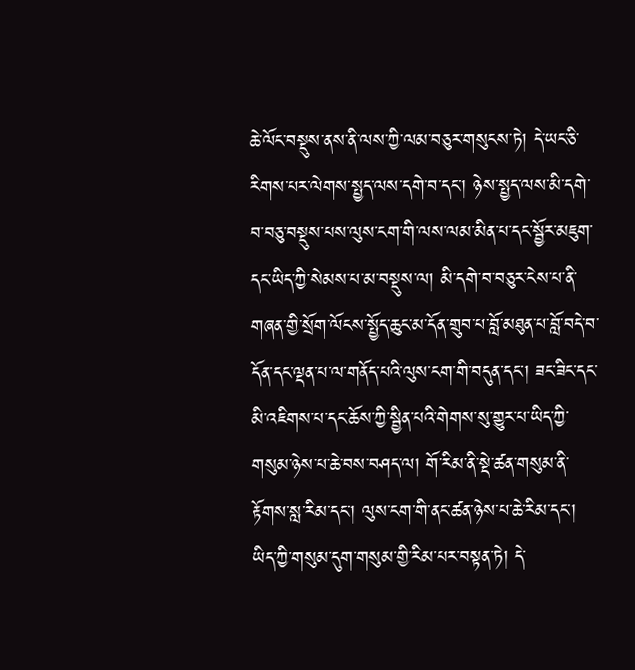ཆེ་ལོང་བསྡུས་ནས་ནི་ལས་ཀྱི་ལམ་བཅུར་གསུངས་ཏེ། དེ་ཡང་ཅི་རིགས་པར་ལེགས་སྤྱད་ལས་དགེ་བ་དང་། ཉེས་སྤྱད་ལས་མི་དགེ་བ་བཅུ་བསྡུས་པས་ལུས་ངག་གི་ལས་ལམ་མིན་པ་དང་སྦྱོར་མཇུག་དང་ཡིད་ཀྱི་སེམས་པ་མ་བསྡུས་ལ། མི་དགེ་བ་བཅུར་ངེས་པ་ནི་གཞན་གྱི་སྲོག་ལོངས་སྤྱོད་ཆུང་མ་དོན་གྲུབ་པ་བློ་མཐུན་པ་བློ་བདེ་བ་དོན་དང་ལྡན་པ་ལ་གནོད་པའི་ལུས་ངག་གི་བདུན་དང་། ཟང་ཟིང་དང་མི་འཇིགས་པ་དང་ཆོས་ཀྱི་སྦྱིན་པའི་གེགས་སུ་གྱུར་པ་ཡིད་ཀྱི་གསུམ་ཉེས་པ་ཆེ་བས་བཤད་ལ། གོ་རིམ་ནི་སྡེ་ཚན་གསུམ་ནི་རྟོགས་སླ་རིམ་དང་། ལུས་ངག་གི་ནང་ཚན་ཉེས་པ་ཆེ་རིམ་དང་། ཡིད་ཀྱི་གསུམ་དུག་གསུམ་གྱི་རིམ་པར་བསྟན་ཏེ། དེ་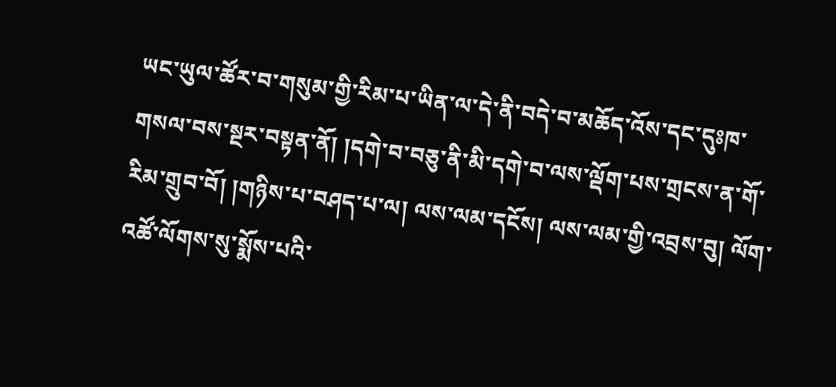ཡང་ཡུལ་ཚོར་བ་གསུམ་གྱི་རིམ་པ་ཡིན་ལ་དེ་ནི་བདེ་བ་མཆོད་འོས་དང་དུཿཁ་གསལ་བས་སྔར་བསྟན་ནོ། །དགེ་བ་བཅུ་ནི་མི་དགེ་བ་ལས་ལྡོག་པས་གྲངས་ན་གོ་རིམ་གྲུབ་བོ། །གཉིས་པ་བཤད་པ་ལ། ལས་ལམ་དངོས། ལས་ལམ་གྱི་འབྲས་བུ། ལོག་འཚོ་ལོགས་སུ་སྨོས་པའི་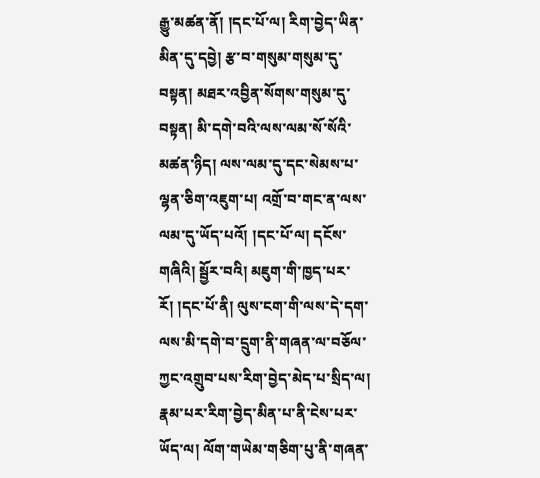རྒྱུ་མཚན་ནོ། །དང་པོ་ལ། རིག་བྱེད་ཡིན་མིན་དུ་དབྱེ། རྩ་བ་གསུམ་གསུམ་དུ་བསྟན། མཐར་འབྱིན་སོགས་གསུམ་དུ་བསྟན། མི་དགེ་བའི་ལས་ལམ་སོ་སོའི་མཚན་ཉིད། ལས་ལམ་དུ་དང་སེམས་པ་ལྷན་ཅིག་འཇུག་པ། འགྲོ་བ་གང་ན་ལས་ལམ་དུ་ཡོད་པའོ། །དང་པོ་ལ། དངོས་གཞིའི། སྦྱོར་བའི། མཇུག་གི་ཁྱད་པར་རོ། །དང་པོ་ནི། ལུས་ངག་གི་ལས་དེ་དག་ལས་མི་དགེ་བ་དྲུག་ནི་གཞན་ལ་བཅོལ་ཀྱང་འགྲུབ་པས་རིག་བྱེད་མེད་པ་སྲིད་ལ། རྣམ་པར་རིག་བྱེད་མིན་པ་ནི་ངེས་པར་ཡོད་ལ། ལོག་གཡེམ་གཅིག་པུ་ནི་གཞན་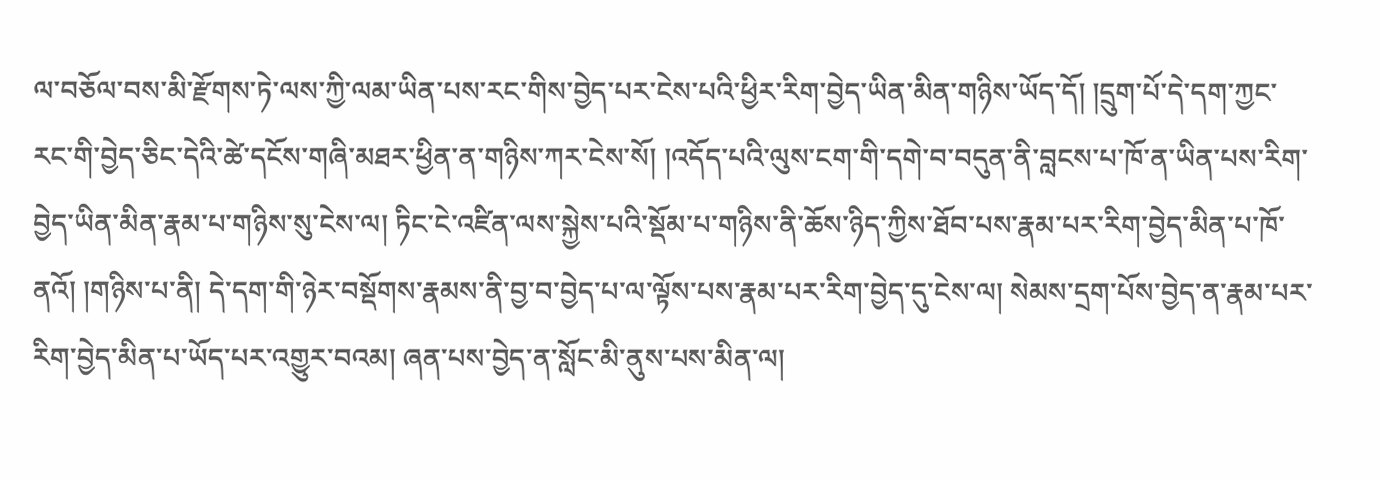ལ་བཅོལ་བས་མི་རྫོགས་ཏེ་ལས་ཀྱི་ལམ་ཡིན་པས་རང་གིས་བྱེད་པར་ངེས་པའི་ཕྱིར་རིག་བྱེད་ཡིན་མིན་གཉིས་ཡོད་དོ། །དྲུག་པོ་དེ་དག་ཀྱང་རང་གི་བྱེད་ཅིང་དེའི་ཚེ་དངོས་གཞི་མཐར་ཕྱིན་ན་གཉིས་ཀར་ངེས་སོ། །འདོད་པའི་ལུས་ངག་གི་དགེ་བ་བདུན་ནི་བླངས་པ་ཁོ་ན་ཡིན་པས་རིག་བྱེད་ཡིན་མིན་རྣམ་པ་གཉིས་སུ་ངེས་ལ། ཏིང་ངེ་འཛིན་ལས་སྐྱེས་པའི་སྡོམ་པ་གཉིས་ནི་ཆོས་ཉིད་ཀྱིས་ཐོབ་པས་རྣམ་པར་རིག་བྱེད་མིན་པ་ཁོ་ནའོ། །གཉིས་པ་ནི། དེ་དག་གི་ཉེར་བསྡོགས་རྣམས་ནི་བྱ་བ་བྱེད་པ་ལ་ལྟོས་པས་རྣམ་པར་རིག་བྱེད་དུ་ངེས་ལ། སེམས་དྲག་པོས་བྱེད་ན་རྣམ་པར་རིག་བྱེད་མིན་པ་ཡོད་པར་འགྱུར་བའམ། ཞན་པས་བྱེད་ན་སློང་མི་ནུས་པས་མིན་ལ།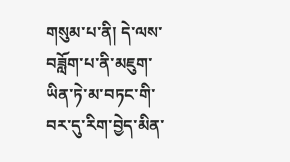གསུམ་པ་ནི། དེ་ལས་བཟློག་པ་ནི་མཇུག་ཡིན་ཏེ་མ་བཏང་གི་བར་དུ་རིག་བྱེད་མིན་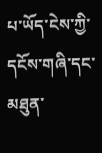པ་ཡོད་ངེས་ཀྱི་དངོས་གཞི་དང་མཐུན་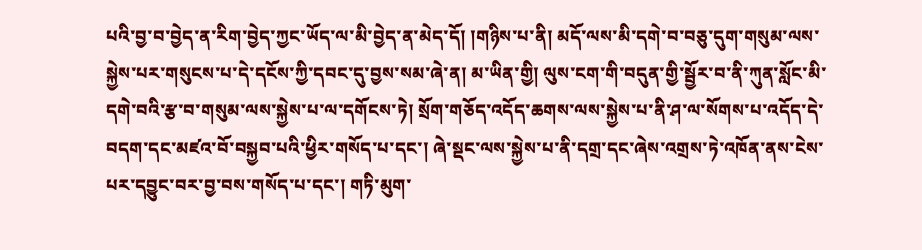པའི་བྱ་བ་བྱེད་ན་རིག་བྱེད་ཀྱང་ཡོད་ལ་མི་བྱེད་ན་མེད་དོ། །གཉིས་པ་ནི། མདོ་ལས་མི་དགེ་བ་བཅུ་དུག་གསུམ་ལས་སྐྱེས་པར་གསུངས་པ་དེ་དངོས་ཀྱི་དབང་དུ་བྱས་སམ་ཞེ་ན། མ་ཡིན་གྱི། ལུས་ངག་གི་བདུན་གྱི་སྦྱོར་བ་ནི་ཀུན་སློང་མི་དགེ་བའི་རྩ་བ་གསུམ་ལས་སྐྱེས་པ་ལ་དགོངས་ཏེ། སྲོག་གཅོད་འདོད་ཆགས་ལས་སྐྱེས་པ་ནི་ཤ་ལ་སོགས་པ་འདོད་དེ་བདག་དང་མཛའ་བོ་བསྐྱབ་པའི་ཕྱིར་གསོད་པ་དང་། ཞེ་སྡང་ལས་སྐྱེས་པ་ནི་དགྲ་དང་ཞེས་འགྲས་ཏེ་འཁོན་ནས་ངེས་པར་དབྱུང་བར་བྱ་བས་གསོད་པ་དང་། གཏི་མུག་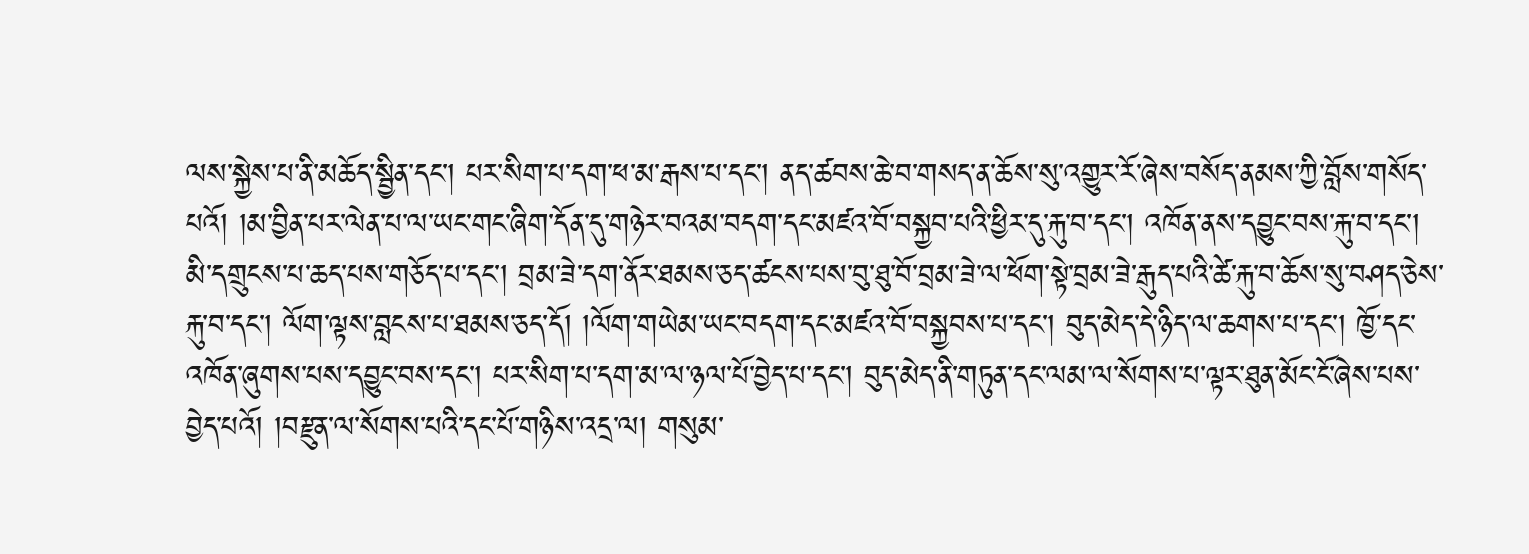ལས་སྐྱེས་པ་ནི་མཆོད་སྦྱིན་དང་། པར་སིག་པ་དག་ཕ་མ་རྒས་པ་དང་། ནད་ཚབས་ཆེ་བ་གསད་ན་ཆོས་སུ་འགྱུར་རོ་ཞེས་བསོད་ནམས་ཀྱི་བློས་གསོད་པའོ། །མ་བྱིན་པར་ལེན་པ་ལ་ཡང་གང་ཞིག་དོན་དུ་གཉེར་བའམ་བདག་དང་མཛའ་བོ་བསྐྱབ་པའི་ཕྱིར་དུ་རྐུ་བ་དང་། འཁོན་ནས་དབྱུང་བས་རྐུ་བ་དང་། མི་དགྲུངས་པ་ཆད་པས་གཅོད་པ་དང་། བྲམ་ཟེ་དག་ནོར་ཐམས་ཅད་ཚངས་པས་བུ་ཐུ་བོ་བྲམ་ཟེ་ལ་ཕོག་སྟེ་བྲམ་ཟེ་རྒུད་པའི་ཚེ་རྐུ་བ་ཆོས་སུ་བཤད་ཅེས་རྐུ་བ་དང་། ལོག་ལྟས་བླངས་པ་ཐམས་ཅད་དོ། །ལོག་གཡེམ་ཡང་བདག་དང་མཛའ་བོ་བསྐྱབས་པ་དང་། བུད་མེད་དེ་ཉིད་ལ་ཆགས་པ་དང་། ཁྱོ་དང་འཁོན་ཞུགས་པས་དབྱུང་བས་དང་། པར་སིག་པ་དག་མ་ལ་ཉལ་པོ་བྱེད་པ་དང་། བུད་མེད་ནི་གཏུན་དང་ལམ་ལ་སོགས་པ་ལྟར་ཐུན་མོང་ངོ་ཞེས་པས་བྱེད་པའོ། །བརྫུན་ལ་སོགས་པའི་དང་པོ་གཉིས་འདྲ་ལ། གསུམ་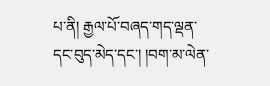པ་ནི། རྒྱལ་པོ་བཞད་གད་ལྡན་དང་བུད་མེད་དང་། །བག་མ་ལེན་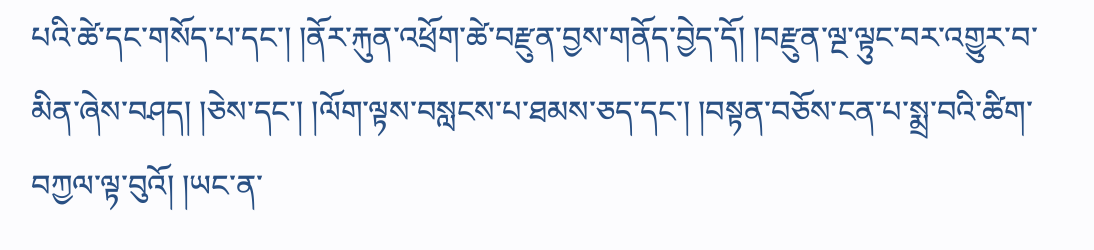པའི་ཚེ་དང་གསོད་པ་དང་། །ནོར་རྐུན་འཕྲོག་ཚེ་བརྫུན་བྱས་གནོད་བྱེད་དོ། །བརྫུན་ལྔ་ལྟུང་བར་འགྱུར་བ་མིན་ཞེས་བཤད། །ཅེས་དང་། །ལོག་ལྟས་བསླངས་པ་ཐམས་ཅད་དང་། །བསྟན་བཅོས་ངན་པ་སྨྲ་བའི་ཚིག་བཀྱལ་ལྟ་བུའོ། །ཡང་ན་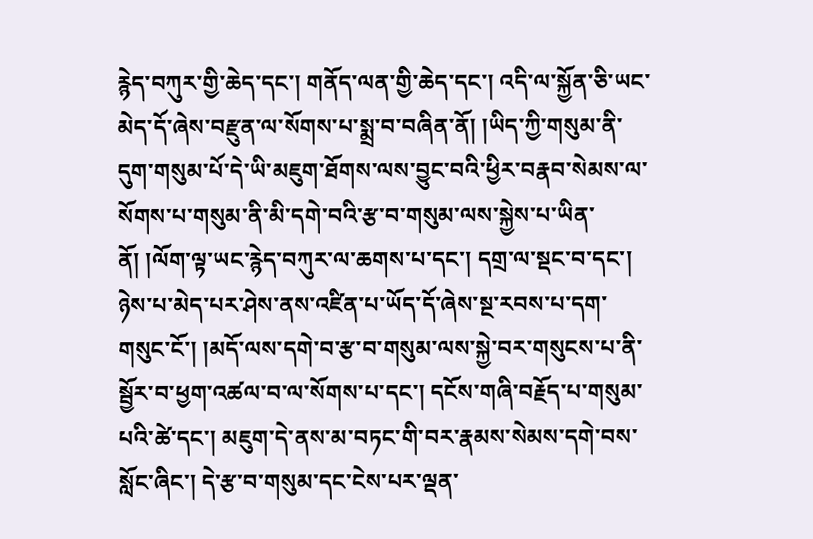རྙེད་བཀུར་གྱི་ཆེད་དང་། གནོད་ལན་གྱི་ཆེད་དང་། འདི་ལ་སྐྱོན་ཅི་ཡང་མེད་དོ་ཞེས་བརྫུན་ལ་སོགས་པ་སྨྲ་བ་བཞིན་ནོ། །ཡིད་ཀྱི་གསུམ་ནི་དུག་གསུམ་པོ་དེ་ཡི་མཇུག་ཐོགས་ལས་བྱུང་བའི་ཕྱིར་བརྣབ་སེམས་ལ་སོགས་པ་གསུམ་ནི་མི་དགེ་བའི་རྩ་བ་གསུམ་ལས་སྐྱེས་པ་ཡིན་ནོ། །ལོག་ལྟ་ཡང་རྙེད་བཀུར་ལ་ཆགས་པ་དང་། དགྲ་ལ་སྡང་བ་དང་། ཉེས་པ་མེད་པར་ཤེས་ནས་འཛིན་པ་ཡོད་དོ་ཞེས་སྔ་རབས་པ་དག་གསུང་ངོ་། །མདོ་ལས་དགེ་བ་རྩ་བ་གསུམ་ལས་སྐྱེ་བར་གསུངས་པ་ནི་སྦྱོར་བ་ཕྱག་འཚལ་བ་ལ་སོགས་པ་དང་། དངོས་གཞི་བརྗོད་པ་གསུམ་པའི་ཚེ་དང་། མཇུག་དེ་ནས་མ་བཏང་གི་བར་རྣམས་སེམས་དགེ་བས་སློང་ཞིང་། དེ་རྩ་བ་གསུམ་དང་ངེས་པར་ལྡན་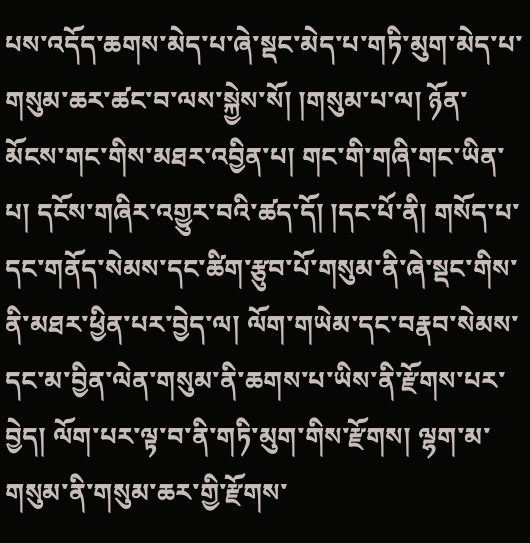པས་འདོད་ཆགས་མེད་པ་ཞེ་སྡང་མེད་པ་གཏི་མུག་མེད་པ་གསུམ་ཆར་ཚང་བ་ལས་སྐྱེས་སོ། །གསུམ་པ་ལ། ཉོན་མོངས་གང་གིས་མཐར་འབྱིན་པ། གང་གི་གཞི་གང་ཡིན་པ། དངོས་གཞིར་འགྱུར་བའི་ཚད་དོ། །དང་པོ་ནི། གསོད་པ་དང་གནོད་སེམས་དང་ཚིག་རྩུབ་པོ་གསུམ་ནི་ཞེ་སྡང་གིས་ནི་མཐར་ཕྱིན་པར་བྱེད་ལ། ལོག་གཡེམ་དང་བརྣབ་སེམས་དང་མ་བྱིན་ལེན་གསུམ་ནི་ཆགས་པ་ཡིས་ནི་རྫོགས་པར་བྱེད། ལོག་པར་ལྟ་བ་ནི་གཏི་མུག་གིས་རྫོགས། ལྷག་མ་གསུམ་ནི་གསུམ་ཆར་གྱི་རྫོགས་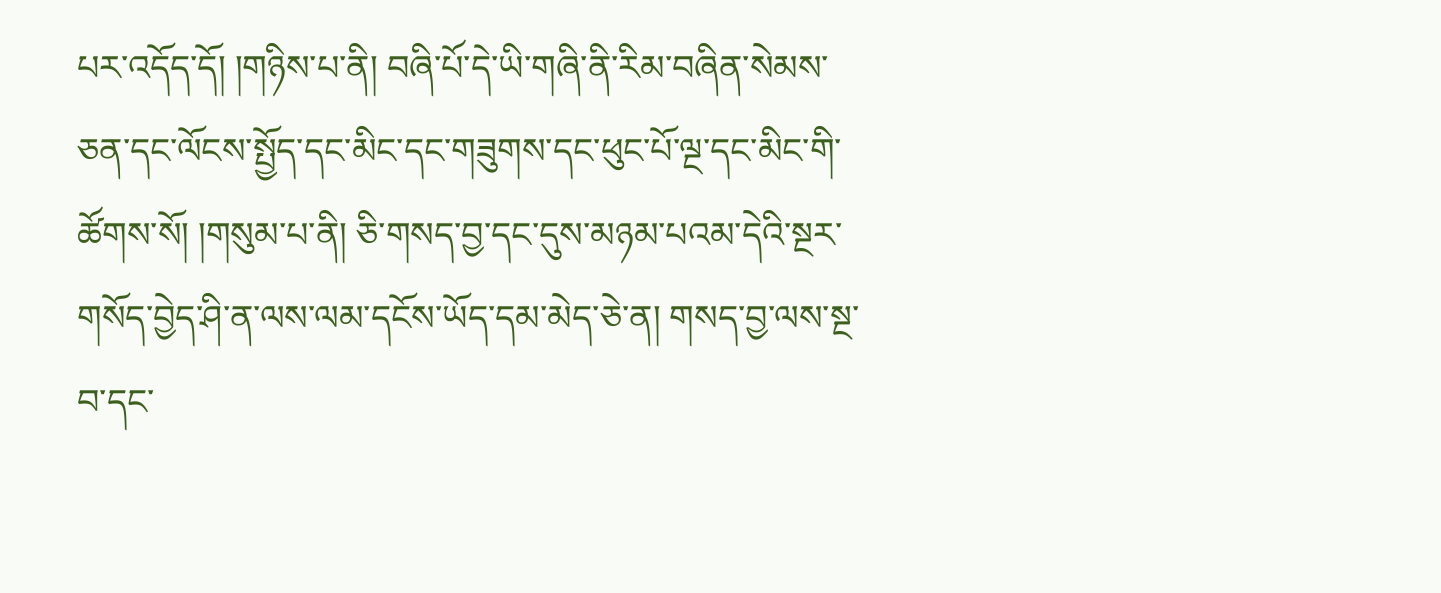པར་འདོད་དོ། །གཉིས་པ་ནི། བཞི་པོ་དེ་ཡི་གཞི་ནི་རིམ་བཞིན་སེམས་ཅན་དང་ལོངས་སྤྱོད་དང་མིང་དང་གཟུགས་དང་ཕུང་པོ་ལྔ་དང་མིང་གི་ཚོགས་སོ། །གསུམ་པ་ནི། ཅི་གསད་བྱ་དང་དུས་མཉམ་པའམ་དེའི་སྔར་གསོད་བྱེད་ཤི་ན་ལས་ལམ་དངོས་ཡོད་དམ་མེད་ཅེ་ན། གསད་བྱ་ལས་སྔ་བ་དང་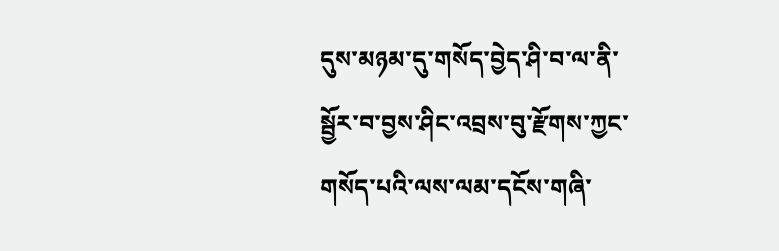དུས་མཉམ་དུ་གསོད་བྱེད་ཤི་བ་ལ་ནི་སྦྱོར་བ་བྱས་ཤིང་འབྲས་བུ་རྫོགས་ཀྱང་གསོད་པའི་ལས་ལམ་དངོས་གཞི་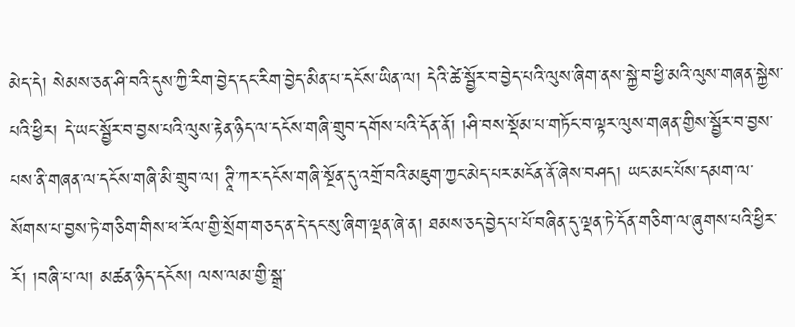མེད་དེ། སེམས་ཅན་ཤི་བའི་དུས་ཀྱི་རིག་བྱེད་དང་རིག་བྱེད་མིན་པ་དངོས་ཡིན་ལ། དེའི་ཚེ་སྦྱོར་བ་བྱེད་པའི་ལུས་ཞིག་ནས་སྐྱེ་བ་ཕྱི་མའི་ལུས་གཞན་སྐྱེས་པའི་ཕྱིར། དེ་ཡང་སྦྱོར་བ་བྱས་པའི་ལུས་རྟེན་ཉིད་ལ་དངོས་གཞི་གྲུབ་དགོས་པའི་དོན་ནོ། །ཤི་བས་སྡོམ་པ་གཏོང་བ་ལྟར་ལུས་གཞན་གྱིས་སྦྱོར་བ་བྱས་པས་ནི་གཞན་ལ་དངོས་གཞི་མི་གྲུབ་ལ། ཊཱི་ཀར་དངོས་གཞི་སྔོན་དུ་འགྲོ་བའི་མཇུག་ཀྱང་མེད་པར་མངོན་ནོ་ཞེས་བཤད། ཡང་མང་པོས་དམག་ལ་སོགས་པ་བྱས་ཏེ་གཅིག་གིས་ཕ་རོལ་གྱི་སྲོག་གཅད་ན་དེ་དང་སུ་ཞིག་ལྡན་ཞེ་ན། ཐམས་ཅད་བྱེད་པ་པོ་བཞིན་དུ་ལྡན་ཏེ་དོན་གཅིག་ལ་ཞུགས་པའི་ཕྱིར་རོ། །བཞི་པ་ལ། མཚན་ཉིད་དངོས། ལས་ལམ་གྱི་སྒྲ་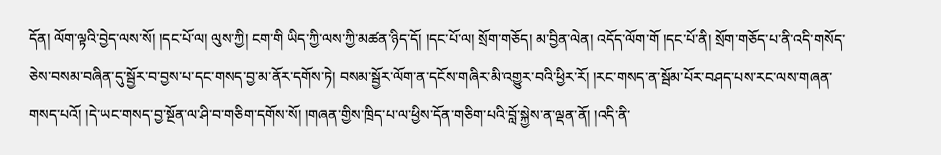དོན། ལོག་ལྟའི་བྱེད་ལས་སོ། །དང་པོ་ལ། ལུས་ཀྱི། ངག་གི ཡིད་ཀྱི་ལས་ཀྱི་མཚན་ཉིད་དོ། །དང་པོ་ལ། སྲོག་གཅོད། མ་བྱིན་ལེན། འདོད་ལོག་གོ །དང་པོ་ནི། སྲོག་གཅོད་པ་ནི་འདི་གསོད་ཅེས་བསམ་བཞིན་དུ་སྦྱོར་བ་བྱས་པ་དང་གསད་བྱ་མ་ནོར་དགོས་ཏེ། བསམ་སྦྱོར་ལོག་ན་དངོས་གཞིར་མི་འགྱུར་བའི་ཕྱིར་རོ། །རང་གསད་ན་སྦོམ་པོར་བཤད་པས་རང་ལས་གཞན་གསད་པའོ། །དེ་ཡང་གསད་བྱ་སྔོན་ལ་ཤི་བ་གཅིག་དགོས་སོ། །གཞན་གྱིས་ཁྲིད་པ་ལ་ཕྱིས་དོན་གཅིག་པའི་བློ་སྐྱེས་ན་ལྡན་ནོ། །འདི་ནི་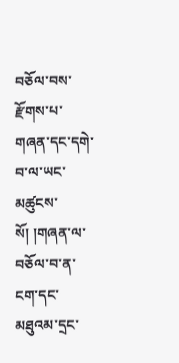བཅོལ་བས་རྫོགས་པ་གཞན་དང་དགེ་བ་ལ་ཡང་མཚུངས་སོ། །གཞན་ལ་བཅོལ་བ་ན་ངག་དང་མཐུའམ་དྲང་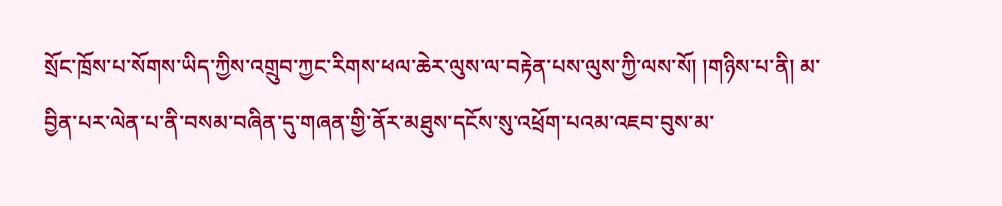སྲོང་ཁྲོས་པ་སོགས་ཡིད་ཀྱིས་འགྲུབ་ཀྱང་རིགས་ཕལ་ཆེར་ལུས་ལ་བརྟེན་པས་ལུས་ཀྱི་ལས་སོ། །གཉིས་པ་ནི། མ་བྱིན་པར་ལེན་པ་ནི་བསམ་བཞིན་དུ་གཞན་གྱི་ནོར་མཐུས་དངོས་སུ་འཕྲོག་པའམ་འཇབ་བུས་མ་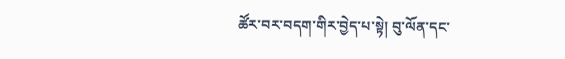ཚོར་བར་བདག་གིར་བྱེད་པ་སྟེ། བུ་ལོན་དང་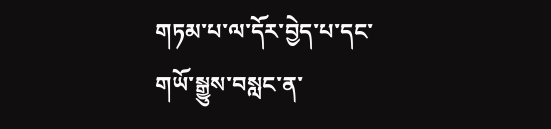གཏམ་པ་ལ་དོར་བྱེད་པ་དང་གཡོ་སྒྱུས་བསླང་ན་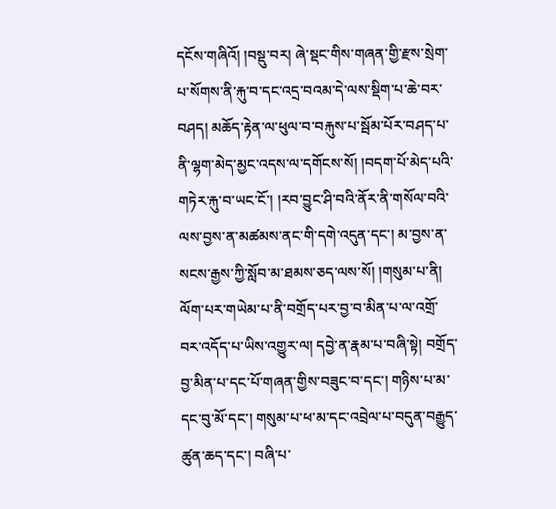དངོས་གཞིའོ། །བསྡུ་བར། ཞེ་སྡང་གིས་གཞན་གྱི་རྫས་སྲེག་པ་སོགས་ནི་རྐུ་བ་དང་འདྲ་བའམ་དེ་ལས་སྡིག་པ་ཆེ་བར་བཤད། མཆོད་རྟེན་ལ་ཕུལ་བ་བརྐུས་པ་སྦོམ་པོར་བཤད་པ་ནི་ལྷག་མེད་མྱང་འདས་ལ་དགོངས་སོ། །བདག་པོ་མེད་པའི་གཏེར་རྐུ་བ་ཡང་ངོ་། །རབ་བྱུང་ཤི་བའི་ནོར་ནི་གསོལ་བའི་ལས་བྱས་ན་མཚམས་ནང་གི་དགེ་འདུན་དང་། མ་བྱས་ན་སངས་རྒྱས་ཀྱི་སློབ་མ་ཐམས་ཅད་ལས་སོ། །གསུམ་པ་ནི། ལོག་པར་གཡེམ་པ་ནི་བགྲོད་པར་བྱ་བ་མིན་པ་ལ་འགྲོ་བར་འདོད་པ་ཡིས་འགྱུར་ལ། དབྱེ་ན་རྣམ་པ་བཞི་སྟེ། བགྲོད་བྱ་མིན་པ་དང་པོ་གཞན་གྱིས་བཟུང་བ་དང་། གཉིས་པ་མ་དང་བུ་མོ་དང་། གསུམ་པ་ཕ་མ་དང་འབྲེལ་པ་བདུན་བརྒྱུད་ཚུན་ཆད་དང་། བཞི་པ་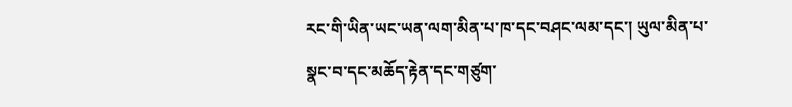རང་གི་ཡིན་ཡང་ཡན་ལག་མིན་པ་ཁ་དང་བཤང་ལམ་དང་། ཡུལ་མིན་པ་སྣང་བ་དང་མཆོད་རྟེན་དང་གཙུག་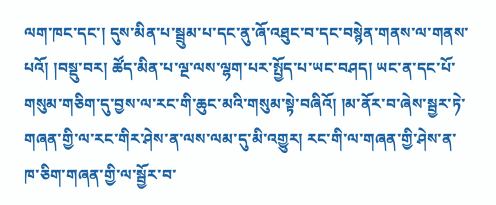ལག་ཁང་དང་། དུས་མིན་པ་སྦྲུམ་པ་དང་ནུ་ཞོ་འཐུང་བ་དང་བསྙེན་གནས་ལ་གནས་པའོ། །བསྡུ་བར། ཚོད་མིན་པ་ལྔ་ལས་ལྷག་པར་སྤྱོད་པ་ཡང་བཤད། ཡང་ན་དང་པོ་གསུམ་གཅིག་དུ་བྱས་ལ་རང་གི་ཆུང་མའི་གསུམ་སྟེ་བཞིའོ། །མ་ནོར་བ་ཞེས་སྦྱར་ཏེ་གཞན་གྱི་ལ་རང་གིར་ཤེས་ན་ལས་ལམ་དུ་མི་འགྱུར། རང་གི་ལ་གཞན་གྱི་ཤེས་ན་ཁ་ཅིག་གཞན་གྱི་ལ་སྦྱོར་བ་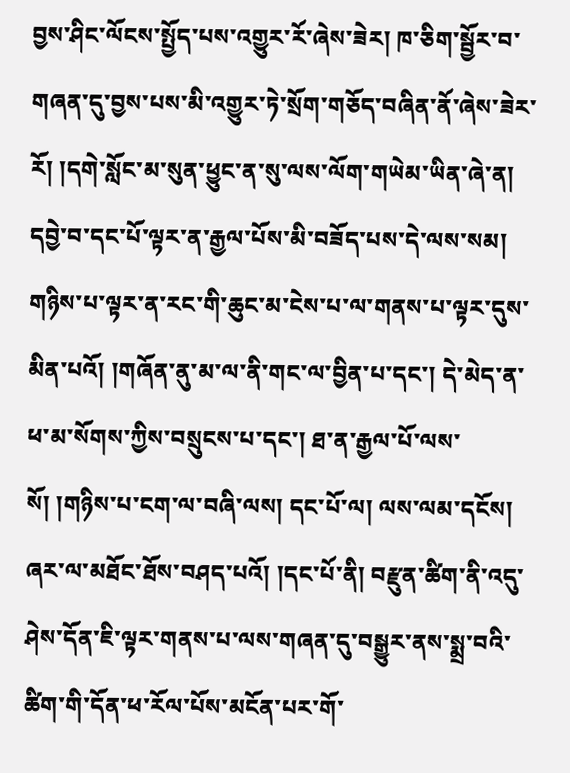བྱས་ཤིང་ལོངས་སྤྱོད་པས་འགྱུར་རོ་ཞེས་ཟེར། ཁ་ཅིག་སྦྱོར་བ་གཞན་དུ་བྱས་པས་མི་འགྱུར་ཏེ་སྲོག་གཅོད་བཞིན་ནོ་ཞེས་ཟེར་རོ། །དགེ་སློང་མ་སུན་ཕྱུང་ན་སུ་ལས་ལོག་གཡེམ་ཡིན་ཞེ་ན། དབྱེ་བ་དང་པོ་ལྟར་ན་རྒྱལ་པོས་མི་བཟོད་པས་དེ་ལས་སམ། གཉིས་པ་ལྟར་ན་རང་གི་ཆུང་མ་ངེས་པ་ལ་གནས་པ་ལྟར་དུས་མིན་པའོ། །གཞོན་ནུ་མ་ལ་ནི་གང་ལ་བྱིན་པ་དང་། དེ་མེད་ན་ཕ་མ་སོགས་ཀྱིས་བསྲུངས་པ་དང་། ཐ་ན་རྒྱལ་པོ་ལས་སོ། །གཉིས་པ་ངག་ལ་བཞི་ལས། དང་པོ་ལ། ལས་ལམ་དངོས། ཞར་ལ་མཐོང་ཐོས་བཤད་པའོ། །དང་པོ་ནི། བརྫུན་ཚིག་ནི་འདུ་ཤེས་དོན་ཇི་ལྟར་གནས་པ་ལས་གཞན་དུ་བསྒྱུར་ནས་སྨྲ་བའི་ཚིག་གི་དོན་ཕ་རོལ་པོས་མངོན་པར་གོ་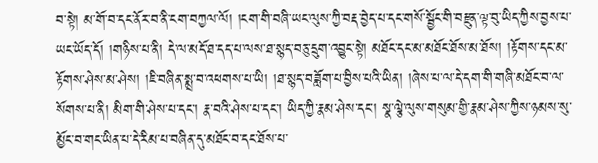བ་སྟེ། མ་གོ་བ་དང་ནོར་བ་ནི་ངག་བཀྱལ་ལོ། །ངག་གི་བཞི་ཡང་ལུས་ཀྱི་བརྡ་བྱེད་པ་དང་གསོ་སྦྱོང་གི་བརྫུན་ལྟ་བུ་ཡིད་ཀྱིས་བྱས་པ་ཡང་ཡོད་དོ། །གཉིས་པ་ནི། དེ་ལ་མདོ་ཐ་དད་པ་ལས་ཐ་སྙད་བཅུ་དྲུག་འབྱུང་སྟེ། མཐོང་དང་མ་མཐོང་ཐོས་མ་ཐོས། །རྟོགས་དང་མ་རྟོགས་ཤེས་མ་ཤེས། །ཇི་བཞིན་སྨྲ་བ་འཕགས་པ་ཡི། །ཐ་སྙད་བཟློག་པ་བྱིས་པའི་ཡིན། །ཞེས་པ་ལ་དེ་དག་གི་གཞི་མཐོང་བ་ལ་སོགས་པ་ནི། མིག་གི་ཤེས་པ་དང་། རྣ་བའི་ཤེས་པ་དང་། ཡིད་ཀྱི་རྣམ་ཤེས་དང་། སྣ་ལྕེ་ལུས་གསུམ་གྱི་རྣམ་ཤེས་ཀྱིས་ཉམས་སུ་མྱོང་བ་གང་ཡིན་པ་དེ་རིམ་པ་བཞིན་དུ་མཐོང་བ་དང་ཐོས་པ་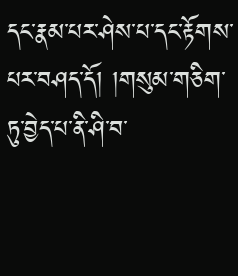དང་རྣམ་པར་ཤེས་པ་དང་རྟོགས་པར་བཤད་དོ། །གསུམ་གཅིག་ཏུ་བྱེད་པ་ནི་ཤི་བ་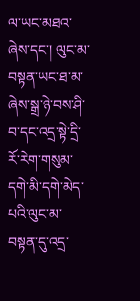ལ་ཡང་མཐའ་ཞེས་དང་། ལུང་མ་བསྟན་ཡང་ཐ་མ་ཞེས་སྒྲ་ཉེ་བས་ཤི་བ་དང་འདྲ་སྟེ་དྲི་རོ་རེག་གསུམ་དགེ་མི་དགེ་མེད་པའི་ལུང་མ་བསྟན་དུ་འདྲ་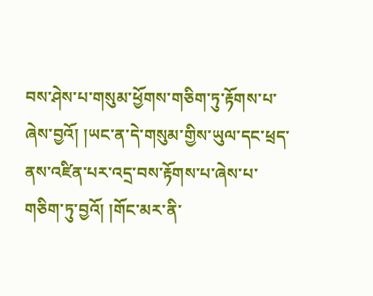བས་ཤེས་པ་གསུམ་ཕྱོགས་གཅིག་ཏུ་རྟོགས་པ་ཞེས་བྱའོ། །ཡང་ན་དེ་གསུམ་གྱིས་ཡུལ་དང་ཕྲད་ནས་འཛིན་པར་འདྲ་བས་རྟོགས་པ་ཞེས་པ་གཅིག་ཏུ་བྱའོ། །གོང་མར་ནི་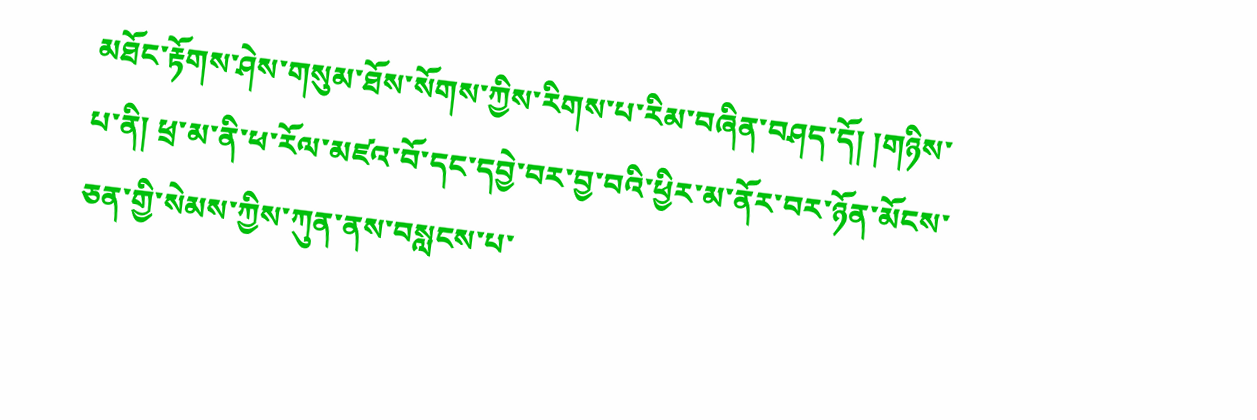མཐོང་རྟོགས་ཤེས་གསུམ་ཐོས་སོགས་ཀྱིས་རིགས་པ་རིམ་བཞིན་བཤད་དོ། །གཉིས་པ་ནི། ཕྲ་མ་ནི་ཕ་རོལ་མཛའ་བོ་དང་དབྱེ་བར་བྱ་བའི་ཕྱིར་མ་ནོར་བར་ཉོན་མོངས་ཅན་གྱི་སེམས་ཀྱིས་ཀུན་ནས་བསླངས་པ་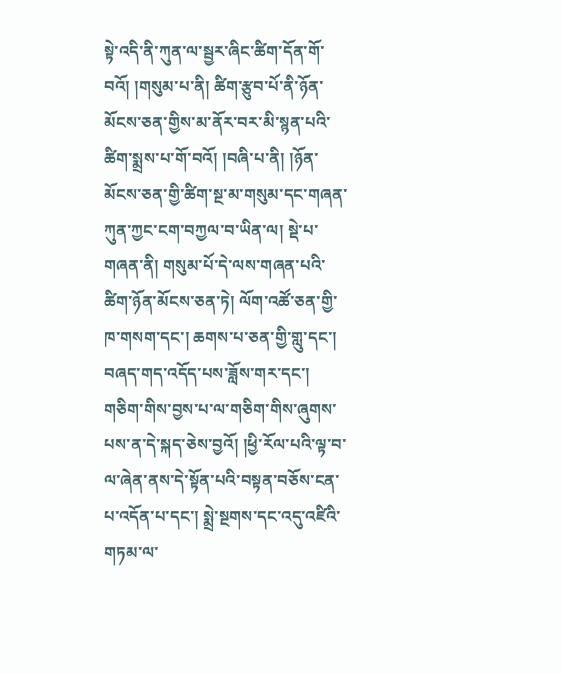སྟེ་འདི་ནི་ཀུན་ལ་སྦྱར་ཞིང་ཚིག་དོན་གོ་བའོ། །གསུམ་པ་ནི། ཚིག་རྩུབ་པོ་ནི་ཉོན་མོངས་ཅན་གྱིས་མ་ནོར་བར་མི་སྙན་པའི་ཚིག་སྨྲས་པ་གོ་བའོ། །བཞི་པ་ནི། །ཉོན་མོངས་ཅན་གྱི་ཚིག་སྔ་མ་གསུམ་དང་གཞན་ཀུན་ཀྱང་ངག་བཀྱལ་བ་ཡིན་ལ། སྡེ་པ་གཞན་ནི། གསུམ་པོ་དེ་ལས་གཞན་པའི་ཚིག་ཉོན་མོངས་ཅན་ཏེ། ལོག་འཚོ་ཅན་གྱི་ཁ་གསག་དང་། ཆགས་པ་ཅན་གྱི་གླུ་དང་། བཞད་གད་འདོད་པས་ཟློས་གར་དང་། གཅིག་གིས་བྱས་པ་ལ་གཅིག་གིས་ཞུགས་པས་ན་དེ་སྐད་ཅེས་བྱའོ། །ཕྱི་རོལ་པའི་ལྟ་བ་ལ་ཞེན་ནས་དེ་སྟོན་པའི་བསྟན་བཅོས་ངན་པ་འདོན་པ་དང་། སྨྲེ་སྔགས་དང་འདུ་འཛིའི་གཏམ་ལ་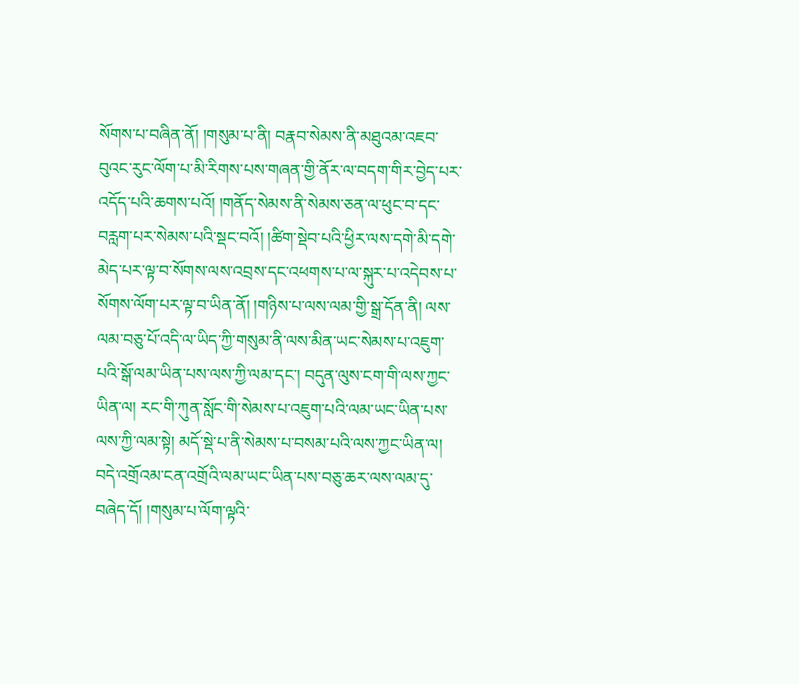སོགས་པ་བཞིན་ནོ། །གསུམ་པ་ནི། བརྣབ་སེམས་ནི་མཐུའམ་འཇབ་བུའང་རུང་ལོག་པ་མི་རིགས་པས་གཞན་གྱི་ནོར་ལ་བདག་གིར་བྱེད་པར་འདོད་པའི་ཆགས་པའོ། །གནོད་སེམས་ནི་སེམས་ཅན་ལ་ཕུང་བ་དང་བརླག་པར་སེམས་པའི་སྡང་བའོ། །ཚིག་སྡེབ་པའི་ཕྱིར་ལས་དགེ་མི་དགེ་མེད་པར་ལྟ་བ་སོགས་ལས་འབྲས་དང་འཕགས་པ་ལ་སྐུར་པ་འདེབས་པ་སོགས་ལོག་པར་ལྟ་བ་ཡིན་ནོ། །གཉིས་པ་ལས་ལམ་གྱི་སྒྲ་དོན་ནི། ལས་ལམ་བཅུ་པོ་འདི་ལ་ཡིད་ཀྱི་གསུམ་ནི་ལས་མིན་ཡང་སེམས་པ་འཇུག་པའི་སྒོ་ལམ་ཡིན་པས་ལས་ཀྱི་ལམ་དང་། བདུན་ལུས་ངག་གི་ལས་ཀྱང་ཡིན་ལ། རང་གི་ཀུན་སློང་གི་སེམས་པ་འཇུག་པའི་ལམ་ཡང་ཡིན་པས་ལས་ཀྱི་ལམ་སྟེ། མདོ་སྡེ་པ་ནི་སེམས་པ་བསམ་པའི་ལས་ཀྱང་ཡིན་ལ། བདེ་འགྲོའམ་ངན་འགྲོའི་ལམ་ཡང་ཡིན་པས་བཅུ་ཆར་ལས་ལམ་དུ་བཞེད་དོ། །གསུམ་པ་ལོག་ལྟའི་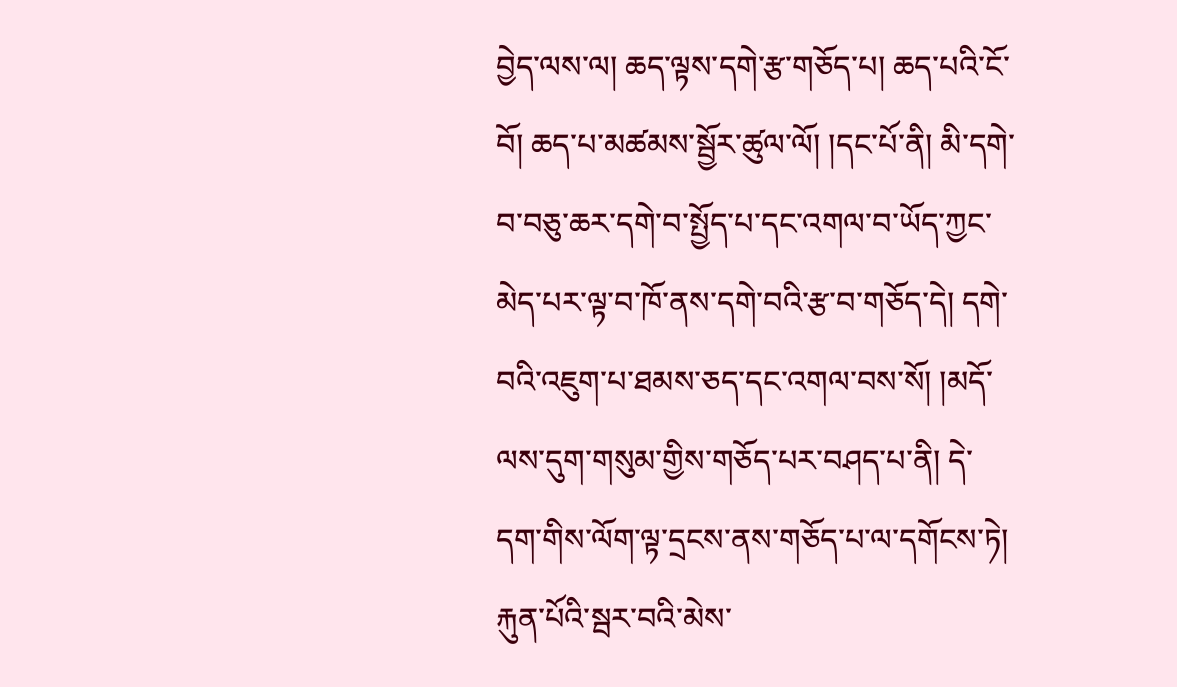བྱེད་ལས་ལ། ཆད་ལྟས་དགེ་རྩ་གཅོད་པ། ཆད་པའི་ངོ་བོ། ཆད་པ་མཚམས་སྦྱོར་ཚུལ་ལོ། །དང་པོ་ནི། མི་དགེ་བ་བཅུ་ཆར་དགེ་བ་སྤྱོད་པ་དང་འགལ་བ་ཡོད་ཀྱང་མེད་པར་ལྟ་བ་ཁོ་ནས་དགེ་བའི་རྩ་བ་གཅོད་དེ། དགེ་བའི་འཇུག་པ་ཐམས་ཅད་དང་འགལ་བས་སོ། །མདོ་ལས་དུག་གསུམ་གྱིས་གཅོད་པར་བཤད་པ་ནི། དེ་དག་གིས་ལོག་ལྟ་དྲངས་ནས་གཅོད་པ་ལ་དགོངས་ཏེ། རྐུན་པོའི་སྦར་བའི་མེས་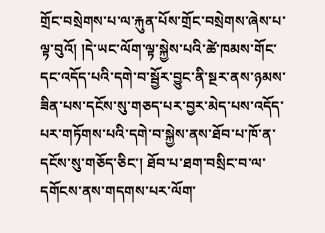གྲོང་བསྲེགས་པ་ལ་རྐུན་པོས་གྲོང་བསྲེགས་ཞེས་པ་ལྟ་བུའོ། །དེ་ཡང་ལོག་ལྟ་སྐྱེས་པའི་ཚེ་ཁམས་གོང་དང་འདོད་པའི་དགེ་བ་སྦྱོར་བྱུང་ནི་སྔར་ནས་ཉམས་ཟིན་པས་དངོས་སུ་གཅད་པར་བྱར་མེད་པས་འདོད་པར་གཏོགས་པའི་དགེ་བ་སྐྱེས་ནས་ཐོབ་པ་ཁོ་ན་དངོས་སུ་གཅོད་ཅིང་། ཐོབ་པ་ཐག་བསྲིང་བ་ལ་དགོངས་ནས་གདགས་པར་ལོག་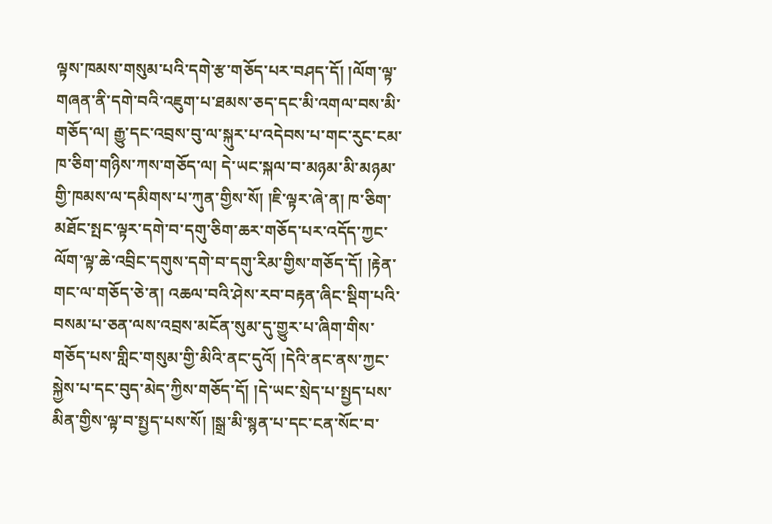ལྟས་ཁམས་གསུམ་པའི་དགེ་རྩ་གཅོད་པར་བཤད་དོ། །ལོག་ལྟ་གཞན་ནི་དགེ་བའི་འཇུག་པ་ཐམས་ཅད་དང་མི་འགལ་བས་མི་གཅོད་ལ། རྒྱུ་དང་འབྲས་བུ་ལ་སྐུར་པ་འདེབས་པ་གང་རུང་ངམ་ཁ་ཅིག་གཉིས་ཀས་གཅོད་ལ། དེ་ཡང་སྐལ་བ་མཉམ་མི་མཉམ་གྱི་ཁམས་ལ་དམིགས་པ་ཀུན་གྱིས་སོ། །ཇི་ལྟར་ཞེ་ན། ཁ་ཅིག་མཐོང་སྤང་ལྟར་དགེ་བ་དགུ་ཅིག་ཆར་གཅོད་པར་འདོད་ཀྱང་ལོག་ལྟ་ཆེ་འབྲིང་དགུས་དགེ་བ་དགུ་རིམ་གྱིས་གཅོད་དོ། །རྟེན་གང་ལ་གཅོད་ཅེ་ན། འཆལ་བའི་ཤེས་རབ་བརྟན་ཞིང་སྡིག་པའི་བསམ་པ་ཅན་ལས་འབྲས་མངོན་སུམ་དུ་གྱུར་པ་ཞིག་གིས་གཅོད་པས་གླིང་གསུམ་གྱི་མིའི་ནང་དུའོ། །དེའི་ནང་ནས་ཀྱང་སྐྱེས་པ་དང་བུད་མེད་ཀྱིས་གཅོད་དོ། །དེ་ཡང་སྲེད་པ་སྤྱད་པས་མིན་གྱིས་ལྟ་བ་སྤྱད་པས་སོ། །སྒྲ་མི་སྙན་པ་དང་ངན་སོང་བ་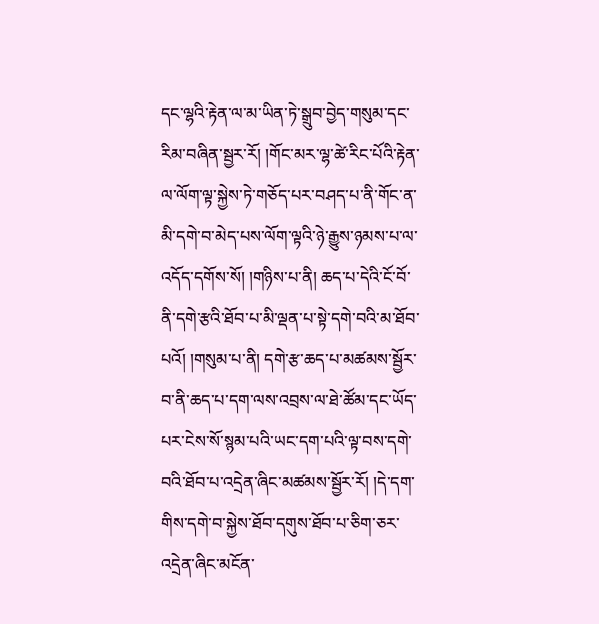དང་ལྷའི་རྟེན་ལ་མ་ཡིན་ཏེ་སྒྲུབ་བྱེད་གསུམ་དང་རིམ་བཞིན་སྦྱར་རོ། །གོང་མར་ལྷ་ཚེ་རིང་པོའི་རྟེན་ལ་ལོག་ལྟ་སྐྱེས་ཏེ་གཅོད་པར་བཤད་པ་ནི་གོང་ན་མི་དགེ་བ་མེད་པས་ལོག་ལྟའི་ཉེ་རྒྱུས་ཉམས་པ་ལ་འདོད་དགོས་སོ། །གཉིས་པ་ནི། ཆད་པ་དེའི་ངོ་བོ་ནི་དགེ་རྩའི་ཐོབ་པ་མི་ལྡན་པ་སྟེ་དགེ་བའི་མ་ཐོབ་པའོ། །གསུམ་པ་ནི། དགེ་རྩ་ཆད་པ་མཚམས་སྦྱོར་བ་ནི་ཆད་པ་དག་ལས་འབྲས་ལ་ཐེ་ཚོམ་དང་ཡོད་པར་ངེས་སོ་སྙམ་པའི་ཡང་དག་པའི་ལྟ་བས་དགེ་བའི་ཐོབ་པ་འདྲེན་ཞིང་མཚམས་སྦྱོར་རོ། །དེ་དག་གིས་དགེ་བ་སྐྱེས་ཐོབ་དགུས་ཐོབ་པ་ཅིག་ཅར་འདྲེན་ཞིང་མངོན་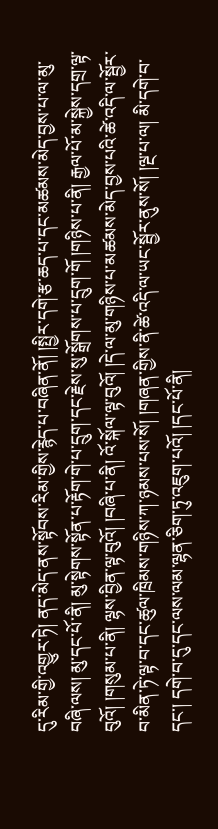དུ་རིམ་གྱི་འགྱུར་ཏེ། ནད་མེད་ནས་སྟོབས་རིམ་གྱིས་རྙེད་པ་བཞིན་ནོ། །སྤྱིར་དགེ་རྩ་ཆད་པ་དང་མཚམས་མེད་བྱས་པ་ལ་མུ་བཞི་ལས། མུ་དང་པོ་ནི། མུ་སྟེགས་སྟོན་པ་རྟོག་གེ་པ་དྲུག་དང་རྗེས་སུ་སྒྲོགས་པ་དྲུག་གོ །གཉིས་པ་ནི། རྒྱལ་པོ་མ་སྐྱེས་དགྲ་ལྟ་བུའོ། །གསུམ་པ་ནི། ལྷས་བྱིན་ལྟ་བུའོ། །བཞི་པ་ནི། འོ་སྐོལ་ལྟ་བུའོ། །དེ་ལ་མུ་གཉིས་པ་མཚམས་མེད་བྱས་པའི་ཚེ་འདི་ལ་སྦྱོར་བ་མིན་ཏེ་ལྟ་བ་དང་ཚུལ་ཁྲིམས་གཉིས་ཀ་ཉམས་པས་སོ། །གཞན་གྱིས་ནི་ཚེ་འདི་ལ་ཡང་སྦྱོར་ནུས་སོ། །ལྔ་པ་ལ། མི་དགེ་བ་དང་། དགེ་བ་དུ་དང་ལས་ལམ་ལྷན་ཅིག་ཏུ་འཇུག་པའོ། །དང་པོ་ནི།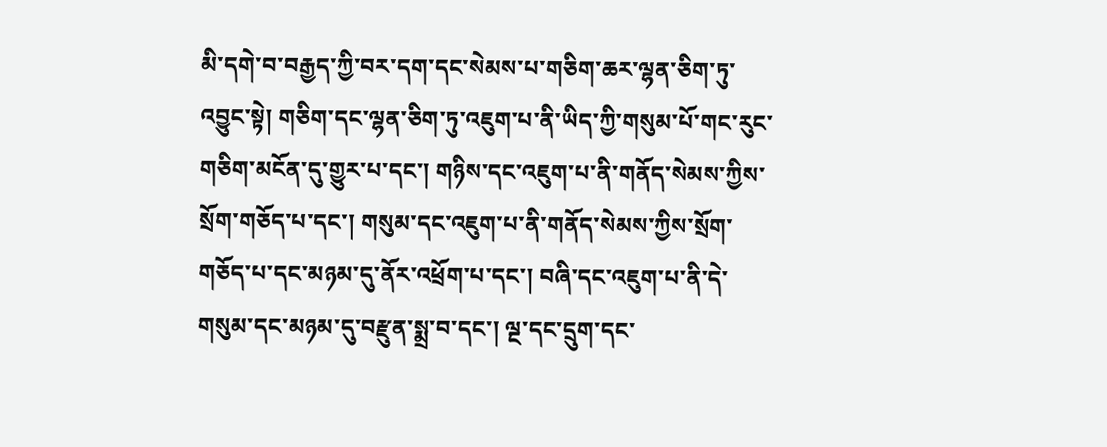མི་དགེ་བ་བརྒྱད་ཀྱི་བར་དག་དང་སེམས་པ་གཅིག་ཆར་ལྷན་ཅིག་ཏུ་འབྱུང་སྟེ། གཅིག་དང་ལྷན་ཅིག་ཏུ་འཇུག་པ་ནི་ཡིད་ཀྱི་གསུམ་པོ་གང་རུང་གཅིག་མངོན་དུ་གྱུར་པ་དང་། གཉིས་དང་འཇུག་པ་ནི་གནོད་སེམས་ཀྱིས་སྲོག་གཅོད་པ་དང་། གསུམ་དང་འཇུག་པ་ནི་གནོད་སེམས་ཀྱིས་སྲོག་གཅོད་པ་དང་མཉམ་དུ་ནོར་འཕྲོག་པ་དང་། བཞི་དང་འཇུག་པ་ནི་དེ་གསུམ་དང་མཉམ་དུ་བརྫུན་སྨྲ་བ་དང་། ལྔ་དང་དྲུག་དང་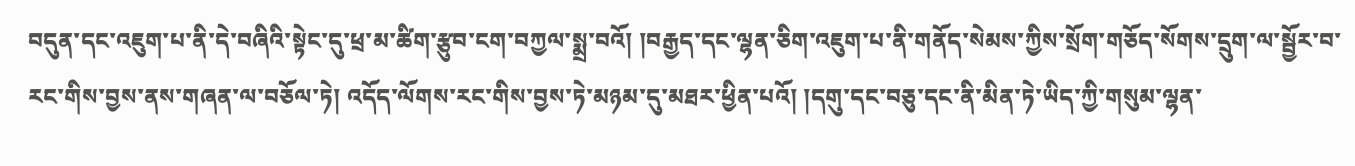བདུན་དང་འཇུག་པ་ནི་དེ་བཞིའི་སྟེང་དུ་ཕྲ་མ་ཚིག་རྩུབ་ངག་བཀྱལ་སྨྲ་བའོ། །བརྒྱད་དང་ལྷན་ཅིག་འཇུག་པ་ནི་གནོད་སེམས་ཀྱིས་སྲོག་གཅོད་སོགས་དྲུག་ལ་སྦྱོར་བ་རང་གིས་བྱས་ནས་གཞན་ལ་བཅོལ་ཏེ། འདོད་ལོགས་རང་གིས་བྱས་ཏེ་མཉམ་དུ་མཐར་ཕྱིན་པའོ། །དགུ་དང་བཅུ་དང་ནི་མིན་ཏེ་ཡིད་ཀྱི་གསུམ་ལྷན་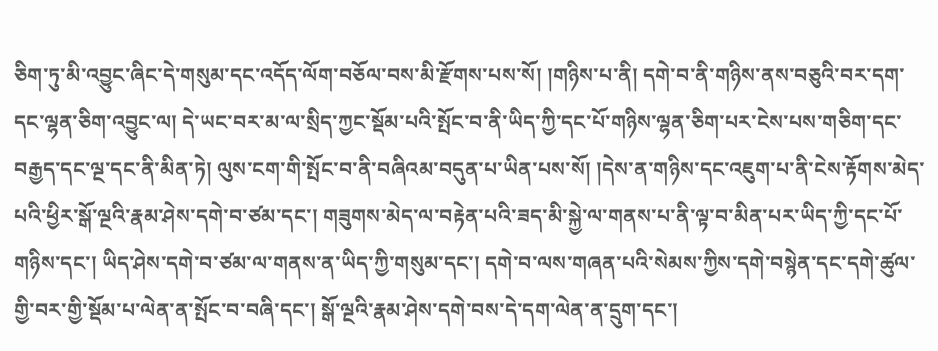ཅིག་ཏུ་མི་འབྱུང་ཞིང་དེ་གསུམ་དང་འདོད་ལོག་བཅོལ་བས་མི་རྫོགས་པས་སོ། །གཉིས་པ་ནི། དགེ་བ་ནི་གཉིས་ནས་བཅུའི་བར་དག་དང་ལྷན་ཅིག་འབྱུང་ལ། དེ་ཡང་བར་མ་ལ་སྲིད་ཀྱང་སྡོམ་པའི་སྤོང་བ་ནི་ཡིད་ཀྱི་དང་པོ་གཉིས་ལྷན་ཅིག་པར་ངེས་པས་གཅིག་དང་བརྒྱད་དང་ལྔ་དང་ནི་མིན་ཏེ། ལུས་ངག་གི་སྤོང་བ་ནི་བཞིའམ་བདུན་པ་ཡིན་པས་སོ། །དེས་ན་གཉིས་དང་འཇུག་པ་ནི་ངེས་རྟོགས་མེད་པའི་ཕྱིར་སྒོ་ལྔའི་རྣམ་ཤེས་དགེ་བ་ཙམ་དང་། གཟུགས་མེད་ལ་བརྟེན་པའི་ཟད་མི་སྐྱེ་ལ་གནས་པ་ནི་ལྟ་བ་མིན་པར་ཡིད་ཀྱི་དང་པོ་གཉིས་དང་། ཡིད་ཤེས་དགེ་བ་ཙམ་ལ་གནས་ན་ཡིད་ཀྱི་གསུམ་དང་། དགེ་བ་ལས་གཞན་པའི་སེམས་ཀྱིས་དགེ་བསྙེན་དང་དགེ་ཚུལ་གྱི་བར་གྱི་སྡོམ་པ་ལེན་ན་སྤོང་བ་བཞི་དང་། སྒོ་ལྔའི་རྣམ་ཤེས་དགེ་བས་དེ་དག་ལེན་ན་དྲུག་དང་།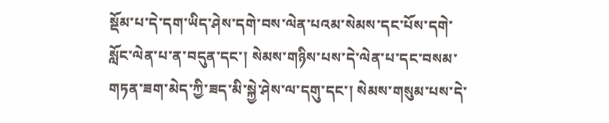སྡོམ་པ་དེ་དག་ཡིད་ཤེས་དགེ་བས་ལེན་པའམ་སེམས་དང་པོས་དགེ་སློང་ལེན་པ་ན་བདུན་དང་། སེམས་གཉིས་པས་དེ་ལེན་པ་དང་བསམ་གཏན་ཟག་མེད་ཀྱི་ཟད་མི་སྐྱེ་ཤེས་ལ་དགུ་དང་། སེམས་གསུམ་པས་དེ་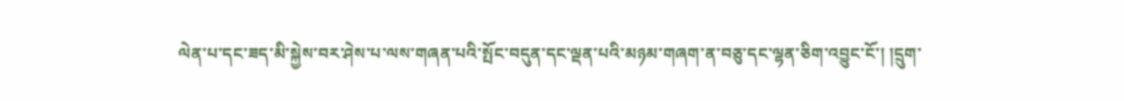ལེན་པ་དང་ཟད་མི་སྐྱེས་བར་ཤེས་པ་ལས་གཞན་པའི་སྤོང་བདུན་དང་ལྡན་པའི་མཉམ་གཞག་ན་བཅུ་དང་ལྷན་ཅིག་འབྱུང་ངོ་། །དྲུག་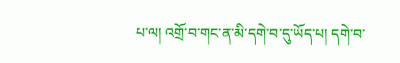པ་ལ། འགྲོ་བ་གང་ན་མི་དགེ་བ་དུ་ཡོད་པ། དགེ་བ་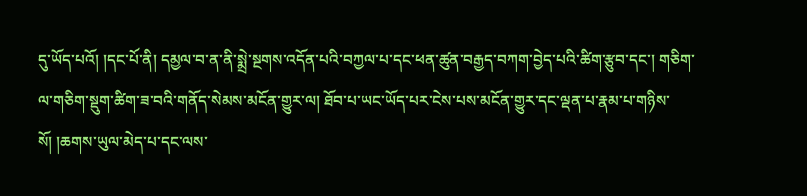དུ་ཡོད་པའོ། །དང་པོ་ནི། དམྱལ་བ་ན་ནི་སྨྲེ་སྔགས་འདོན་པའི་བཀྱལ་པ་དང་ཕན་ཚུན་བརྒྱད་བཀག་བྱེད་པའི་ཚིག་རྩུབ་དང་། གཅིག་ལ་གཅིག་སྡུག་ཚིག་ཟ་བའི་གནོད་སེམས་མངོན་གྱུར་ལ། ཐོབ་པ་ཡང་ཡོད་པར་ངེས་པས་མངོན་གྱུར་དང་ལྡན་པ་རྣམ་པ་གཉིས་སོ། །ཆགས་ཡུལ་མེད་པ་དང་ལས་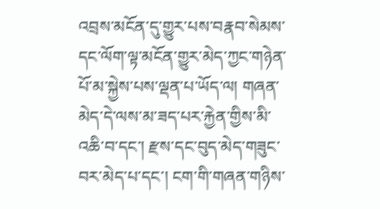འབྲས་མངོན་དུ་གྱུར་པས་བརྣབ་སེམས་དང་ལོག་ལྟ་མངོན་གྱུར་མེད་ཀྱང་གཉེན་པོ་མ་སྐྱེས་པས་ལྡན་པ་ཡོད་ལ། གཞན་མེད་དེ་ལས་མ་ཟད་པར་རྐྱེན་གྱིས་མི་འཆི་བ་དང་། རྫས་དང་བུད་མེད་གཟུང་བར་མེད་པ་དང་། ངག་གི་གཞན་གཉིས་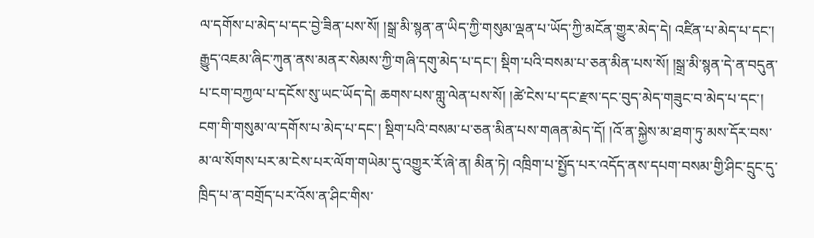ལ་དགོས་པ་མེད་པ་དང་བྱེ་ཟིན་པས་སོ། །སྒྲ་མི་སྙན་ན་ཡིད་ཀྱི་གསུམ་ལྡན་པ་ཡོད་ཀྱི་མངོན་གྱུར་མེད་དེ། འཛིན་པ་མེད་པ་དང་། རྒྱུད་འཇམ་ཞིང་ཀུན་ནས་མནར་སེམས་ཀྱི་གཞི་དགུ་མེད་པ་དང་། སྡིག་པའི་བསམ་པ་ཅན་མིན་པས་སོ། །སྒྲ་མི་སྙན་དེ་ན་བདུན་པ་ངག་བཀྱལ་པ་དངོས་སུ་ཡང་ཡོད་དེ། ཆགས་པས་གླུ་ལེན་པས་སོ། །ཚེ་ངེས་པ་དང་རྫས་དང་བུད་མེད་གཟུང་བ་མེད་པ་དང་། ངག་གི་གསུམ་ལ་དགོས་པ་མེད་པ་དང་། སྡིག་པའི་བསམ་པ་ཅན་མིན་པས་གཞན་མེད་དོ། །འོ་ན་སྐྱེས་མ་ཐག་ཏུ་མས་དོར་བས་མ་ལ་སོགས་པར་མ་ངེས་པར་ལོག་གཡེམ་དུ་འགྱུར་རོ་ཞེ་ན། མིན་ཏེ། འཁྲིག་པ་སྤྱོད་པར་འདོད་ནས་དཔག་བསམ་གྱི་ཤིང་དྲུང་དུ་ཁྲིད་པ་ན་བགྲོད་པར་འོས་ན་ཤིང་གིས་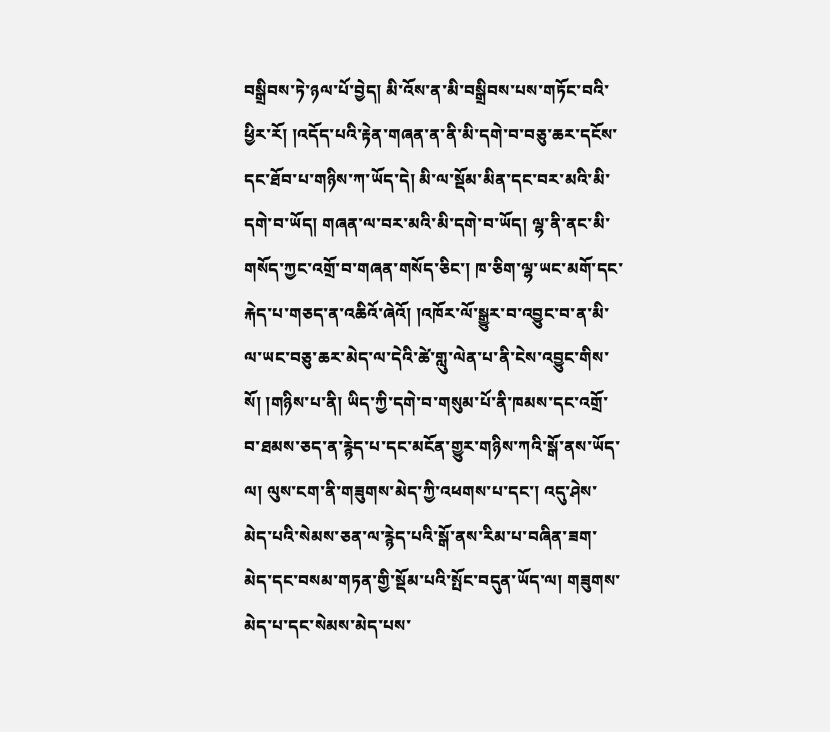བསྒྲིབས་ཏེ་ཉལ་པོ་བྱེད། མི་འོས་ན་མི་བསྒྲིབས་པས་གཏོང་བའི་ཕྱིར་རོ། །འདོད་པའི་རྟེན་གཞན་ན་ནི་མི་དགེ་བ་བཅུ་ཆར་དངོས་དང་ཐོབ་པ་གཉིས་ཀ་ཡོད་དེ། མི་ལ་སྡོམ་མིན་དང་བར་མའི་མི་དགེ་བ་ཡོད། གཞན་ལ་བར་མའི་མི་དགེ་བ་ཡོད། ལྷ་ནི་ནང་མི་གསོད་ཀྱང་འགྲོ་བ་གཞན་གསོད་ཅིང་། ཁ་ཅིག་ལྷ་ཡང་མགོ་དང་རྐེད་པ་གཅད་ན་འཆིའོ་ཞེའོ། །འཁོར་ལོ་སྒྱུར་བ་འབྱུང་བ་ན་མི་ལ་ཡང་བཅུ་ཆར་མེད་ལ་དེའི་ཚེ་གླུ་ལེན་པ་ནི་ངེས་འབྱུང་གིས་སོ། །གཉིས་པ་ནི། ཡིད་ཀྱི་དགེ་བ་གསུམ་པོ་ནི་ཁམས་དང་འགྲོ་བ་ཐམས་ཅད་ན་རྙེད་པ་དང་མངོན་གྱུར་གཉིས་ཀའི་སྒོ་ནས་ཡོད་ལ། ལུས་ངག་ནི་གཟུགས་མེད་ཀྱི་འཕགས་པ་དང་། འདུ་ཤེས་མེད་པའི་སེམས་ཅན་ལ་རྙེད་པའི་སྒོ་ནས་རིམ་པ་བཞིན་ཟག་མེད་དང་བསམ་གཏན་གྱི་སྡོམ་པའི་སྤོང་བདུན་ཡོད་ལ། གཟུགས་མེད་པ་དང་སེམས་མེད་པས་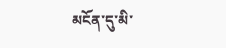མངོན་དུ་མི་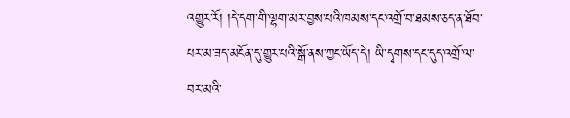འགྱུར་རོ། །དེ་དག་གི་ལྷག་མར་བྱས་པའི་ཁམས་དང་འགྲོ་བ་ཐམས་ཅད་ན་ཐོབ་པར་མ་ཟད་མངོན་དུ་གྱུར་པའི་སྒོ་ནས་ཀྱང་ཡོད་དེ། ཡི་དྭགས་དང་དུད་འགྲོ་ལ་བར་མའི་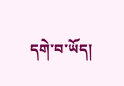དགེ་བ་ཡོད།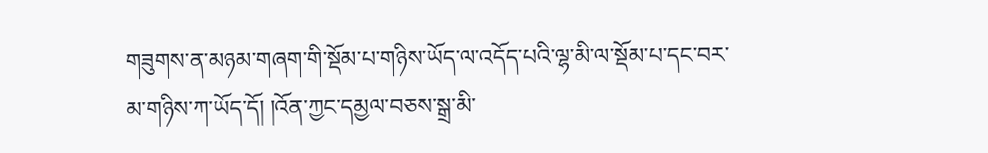གཟུགས་ན་མཉམ་གཞག་གི་སྡོམ་པ་གཉིས་ཡོད་ལ་འདོད་པའི་ལྷ་མི་ལ་སྡོམ་པ་དང་བར་མ་གཉིས་ཀ་ཡོད་དོ། །འོན་ཀྱང་དམྱལ་བཅས་སྒྲ་མི་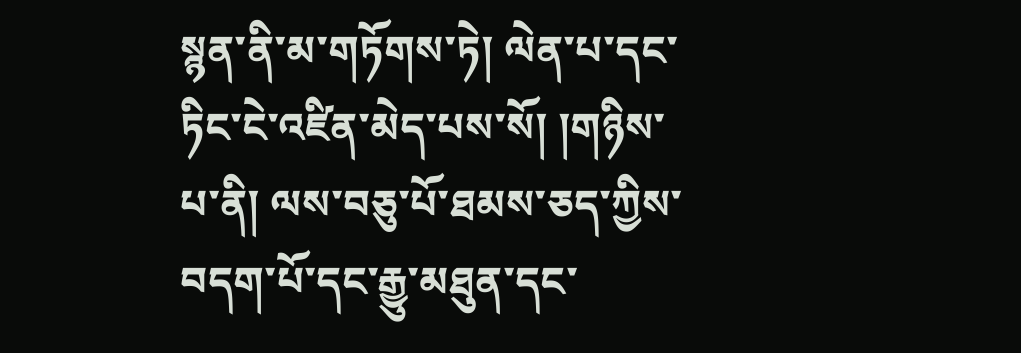སྙན་ནི་མ་གཏོགས་ཏེ། ལེན་པ་དང་ཏིང་ངེ་འཛིན་མེད་པས་སོ། །གཉིས་པ་ནི། ལས་བཅུ་པོ་ཐམས་ཅད་ཀྱིས་བདག་པོ་དང་རྒྱུ་མཐུན་དང་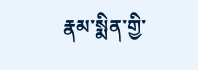རྣམ་སྨིན་གྱི་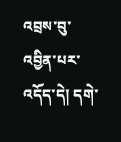འབྲས་བུ་འབྱིན་པར་འདོད་དེ། དགེ་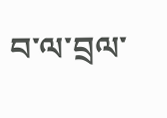བ་ལ་བྲལ་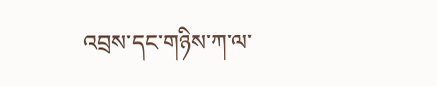འབྲས་དང་གཉིས་ཀ་ལ་